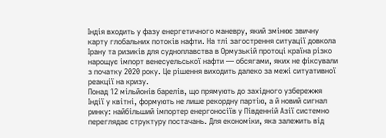Індія входить у фазу енергетичного маневру, який змінює звичну карту глобальних потоків нафти. На тлі загострення ситуації довкола Ірану та ризиків для судноплавства в Ормузькій протоці країна різко нарощує імпорт венесуельської нафти — обсягами, яких не фіксували з початку 2020 року. Це рішення виходить далеко за межі ситуативної реакції на кризу.
Понад 12 мільйонів барелів, що прямують до західного узбережжя Індії у квітні, формують не лише рекордну партію, а й новий сигнал ринку: найбільший імпортер енергоносіїв у Південній Азії системно переглядає структуру постачань. Для економіки, яка залежить від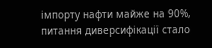імпорту нафти майже на 90%, питання диверсифікації стало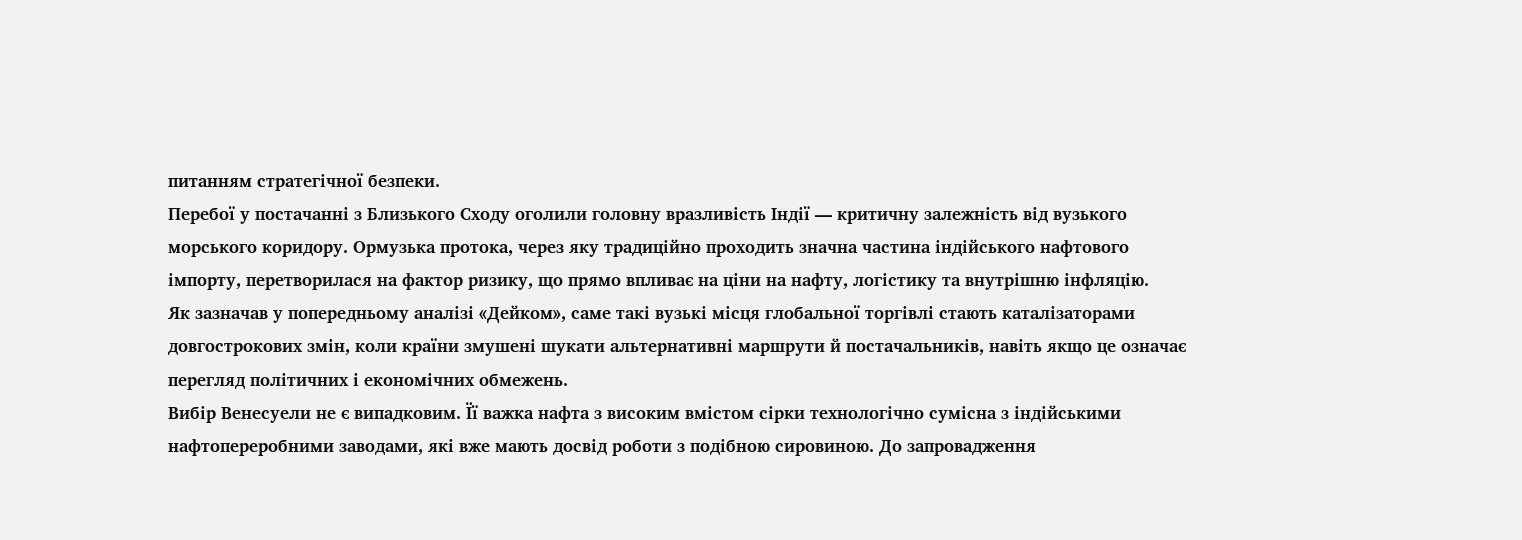питанням стратегічної безпеки.
Перебої у постачанні з Близького Сходу оголили головну вразливість Індії — критичну залежність від вузького морського коридору. Ормузька протока, через яку традиційно проходить значна частина індійського нафтового імпорту, перетворилася на фактор ризику, що прямо впливає на ціни на нафту, логістику та внутрішню інфляцію.
Як зазначав у попередньому аналізі «Дейком», саме такі вузькі місця глобальної торгівлі стають каталізаторами довгострокових змін, коли країни змушені шукати альтернативні маршрути й постачальників, навіть якщо це означає перегляд політичних і економічних обмежень.
Вибір Венесуели не є випадковим. Її важка нафта з високим вмістом сірки технологічно сумісна з індійськими нафтопереробними заводами, які вже мають досвід роботи з подібною сировиною. До запровадження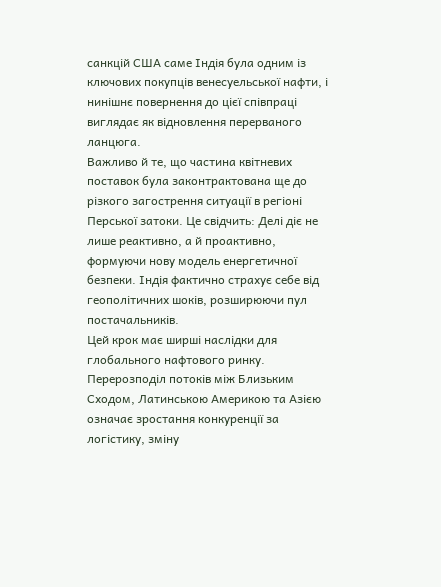санкцій США саме Індія була одним із ключових покупців венесуельської нафти, і нинішнє повернення до цієї співпраці виглядає як відновлення перерваного ланцюга.
Важливо й те, що частина квітневих поставок була законтрактована ще до різкого загострення ситуації в регіоні Перської затоки. Це свідчить: Делі діє не лише реактивно, а й проактивно, формуючи нову модель енергетичної безпеки. Індія фактично страхує себе від геополітичних шоків, розширюючи пул постачальників.
Цей крок має ширші наслідки для глобального нафтового ринку. Перерозподіл потоків між Близьким Сходом, Латинською Америкою та Азією означає зростання конкуренції за логістику, зміну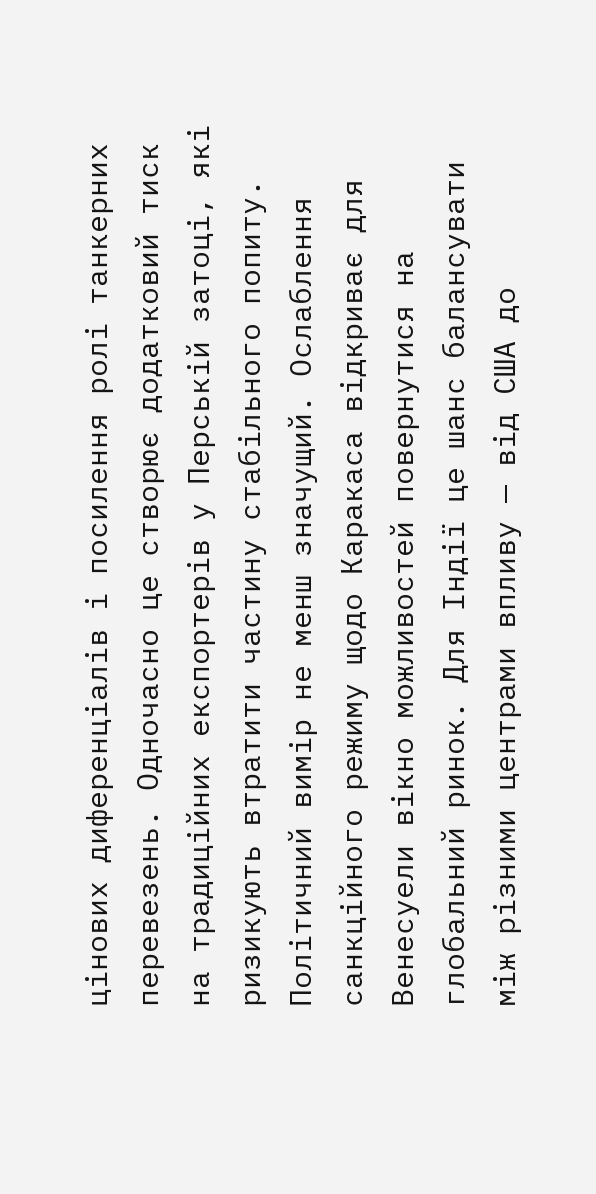цінових диференціалів і посилення ролі танкерних перевезень. Одночасно це створює додатковий тиск на традиційних експортерів у Перській затоці, які ризикують втратити частину стабільного попиту.
Політичний вимір не менш значущий. Ослаблення санкційного режиму щодо Каракаса відкриває для Венесуели вікно можливостей повернутися на глобальний ринок. Для Індії це шанс балансувати між різними центрами впливу — від США до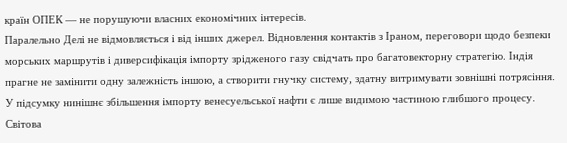країн ОПЕК — не порушуючи власних економічних інтересів.
Паралельно Делі не відмовляється і від інших джерел. Відновлення контактів з Іраном, переговори щодо безпеки морських маршрутів і диверсифікація імпорту зрідженого газу свідчать про багатовекторну стратегію. Індія прагне не замінити одну залежність іншою, а створити гнучку систему, здатну витримувати зовнішні потрясіння.
У підсумку нинішнє збільшення імпорту венесуельської нафти є лише видимою частиною глибшого процесу. Світова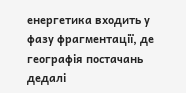енергетика входить у фазу фрагментації, де географія постачань дедалі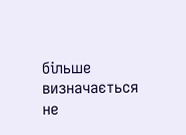більше визначається не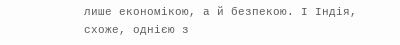лише економікою, а й безпекою. І Індія, схоже, однією з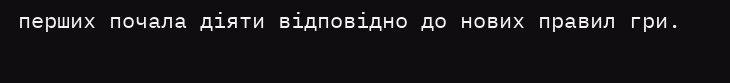перших почала діяти відповідно до нових правил гри.